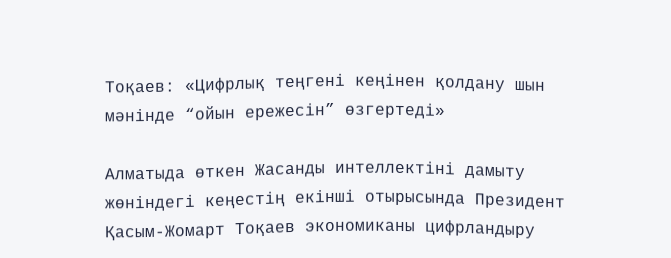Тоқаев: «Цифрлық теңгені кеңінен қолдану шын мәнінде “ойын ережесін” өзгертеді»

Алматыда өткен Жасанды интеллектіні дамыту жөніндегі кеңестің екінші отырысында Президент Қасым-Жомарт Тоқаев экономиканы цифрландыру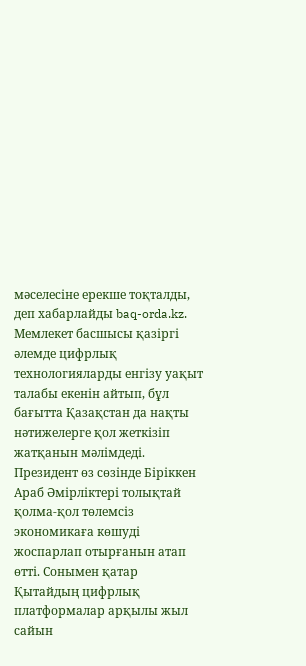мәселесіне ерекше тоқталды, деп хабарлайды baq-orda.kz.
Мемлекет басшысы қазіргі әлемде цифрлық технологияларды енгізу уақыт талабы екенін айтып, бұл бағытта Қазақстан да нақты нәтижелерге қол жеткізіп жатқанын мәлімдеді.
Президент өз сөзінде Біріккен Араб Әмірліктері толықтай қолма-қол төлемсіз экономикаға көшуді жоспарлап отырғанын атап өтті. Сонымен қатар Қытайдың цифрлық платформалар арқылы жыл сайын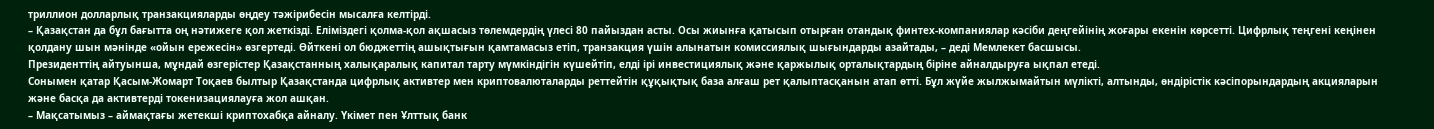триллион долларлық транзакцияларды өңдеу тәжірибесін мысалға келтірді.
– Қазақстан да бұл бағытта оң нәтижеге қол жеткізді. Еліміздегі қолма-қол ақшасыз төлемдердің үлесі 80 пайыздан асты. Осы жиынға қатысып отырған отандық финтех-компаниялар кәсіби деңгейінің жоғары екенін көрсетті. Цифрлық теңгені кеңінен қолдану шын мәнінде «ойын ережесін» өзгертеді. Өйткені ол бюджеттің ашықтығын қамтамасыз етіп, транзакция үшін алынатын комиссиялық шығындарды азайтады, – деді Мемлекет басшысы.
Президенттің айтуынша, мұндай өзгерістер Қазақстанның халықаралық капитал тарту мүмкіндігін күшейтіп, елді ірі инвестициялық және қаржылық орталықтардың біріне айналдыруға ықпал етеді.
Сонымен қатар Қасым-Жомарт Тоқаев былтыр Қазақстанда цифрлық активтер мен криптовалюталарды реттейтін құқықтық база алғаш рет қалыптасқанын атап өтті. Бұл жүйе жылжымайтын мүлікті, алтынды, өндірістік кәсіпорындардың акцияларын және басқа да активтерді токенизациялауға жол ашқан.
– Мақсатымыз – аймақтағы жетекші криптохабқа айналу. Үкімет пен Ұлттық банк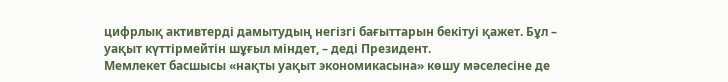цифрлық активтерді дамытудың негізгі бағыттарын бекітуі қажет. Бұл – уақыт күттірмейтін шұғыл міндет, – деді Президент.
Мемлекет басшысы «нақты уақыт экономикасына» көшу мәселесіне де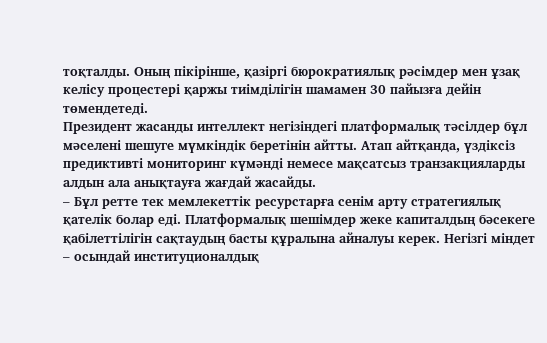тоқталды. Оның пікірінше, қазіргі бюрократиялық рәсімдер мен ұзақ келісу процестері қаржы тиімділігін шамамен 30 пайызға дейін төмендетеді.
Президент жасанды интеллект негізіндегі платформалық тәсілдер бұл мәселені шешуге мүмкіндік беретінін айтты. Атап айтқанда, үздіксіз предиктивті мониторинг күмәнді немесе мақсатсыз транзакцияларды алдын ала анықтауға жағдай жасайды.
– Бұл ретте тек мемлекеттік ресурстарға сенім арту стратегиялық қателік болар еді. Платформалық шешімдер жеке капиталдың бәсекеге қабілеттілігін сақтаудың басты құралына айналуы керек. Негізгі міндет – осындай институционалдық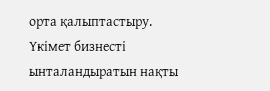орта қалыптастыру. Үкімет бизнесті ынталандыратын нақты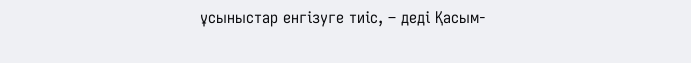ұсыныстар енгізуге тиіс, – деді Қасым-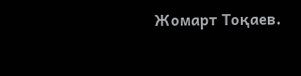Жомарт Тоқаев.